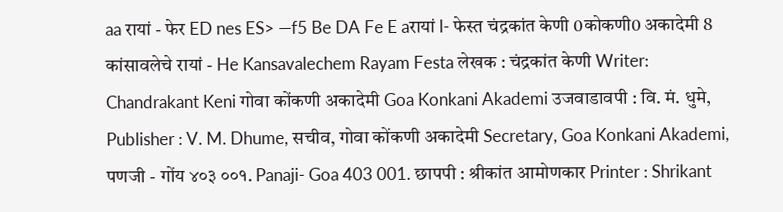aa रायां - फेर ED nes ES> —f5 Be DA Fe E aरायां l- फेस्त चंद्रकांत केणी 0कोकणी0 अकादेमी 8 कांसावलेचे रायां - He Kansavalechem Rayam Festa लेखक : चंद्रकांत केणी Writer: Chandrakant Keni गोवा कोंकणी अकादेमी Goa Konkani Akademi उजवाडावपी : वि. मं. धुमे, Publisher : V. M. Dhume, सचीव, गोवा कोंकणी अकादेमी Secretary, Goa Konkani Akademi, पणजी - गोंय ४०३ ००१. Panaji- Goa 403 001. छापपी : श्रीकांत आमोणकार Printer : Shrikant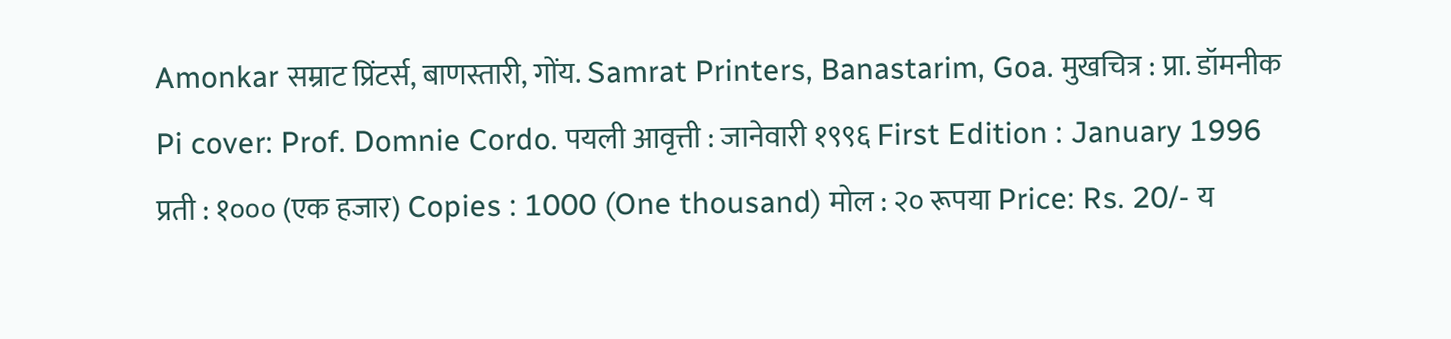Amonkar सम्राट प्रिंटर्स, बाणस्तारी, गोंय. Samrat Printers, Banastarim, Goa. मुखचित्र : प्रा. डॉमनीक Pi cover: Prof. Domnie Cordo. पयली आवृत्ती : जानेवारी १९९६ First Edition : January 1996 प्रती : १००० (एक हजार) Copies : 1000 (One thousand) मोल : २० रूपया Price: Rs. 20/- य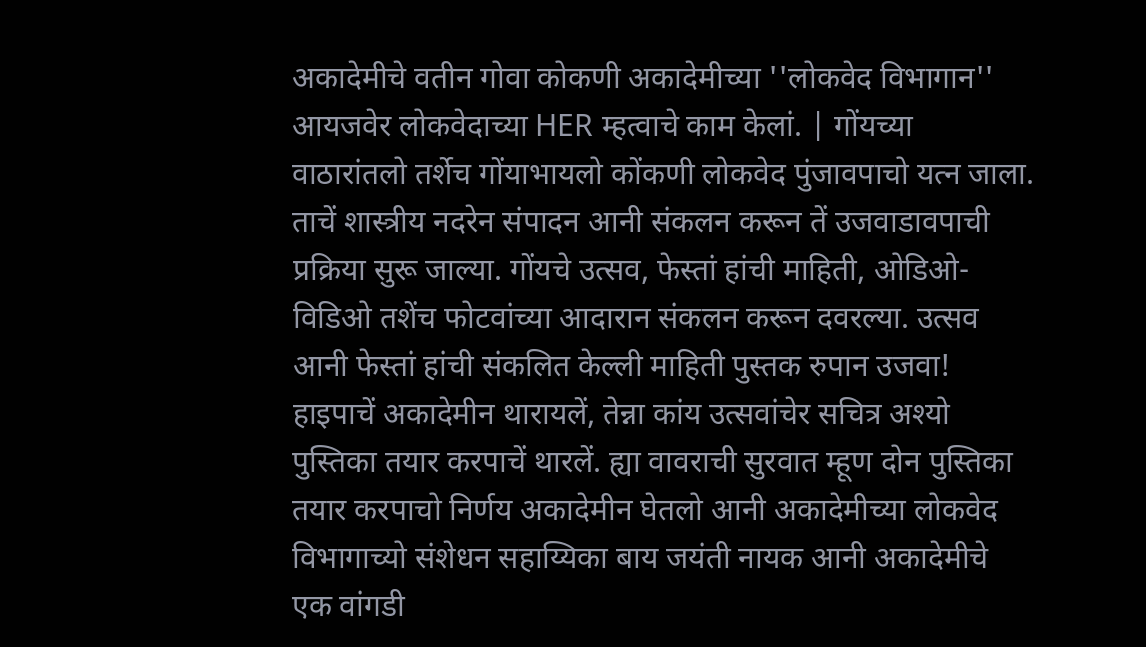अकादेमीचे वतीन गोवा कोकणी अकादेमीच्या ''लोकवेद विभागान'' आयजवेर लोकवेदाच्या HER म्हत्वाचे काम केलां. | गोंयच्या वाठारांतलो तर्शेच गोंयाभायलो कोंकणी लोकवेद पुंजावपाचो यत्न जाला. ताचें शास्त्रीय नदरेन संपादन आनी संकलन करून तें उजवाडावपाची प्रक्रिया सुरू जाल्या. गोंयचे उत्सव, फेस्तां हांची माहिती, ओडिओ-विडिओ तशेंच फोटवांच्या आदारान संकलन करून दवरल्या. उत्सव आनी फेस्तां हांची संकलित केल्ली माहिती पुस्तक रुपान उजवा! हाइपाचें अकादेमीन थारायलें, तेन्ना कांय उत्सवांचेर सचित्र अश्यो पुस्तिका तयार करपाचें थारलें. ह्या वावराची सुरवात म्हूण दोन पुस्तिका तयार करपाचो निर्णय अकादेमीन घेतलो आनी अकादेमीच्या लोकवेद विभागाच्यो संशेधन सहाय्यिका बाय जयंती नायक आनी अकादेमीचे एक वांगडी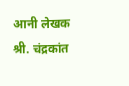आनी लेखक श्री. चंद्रकांत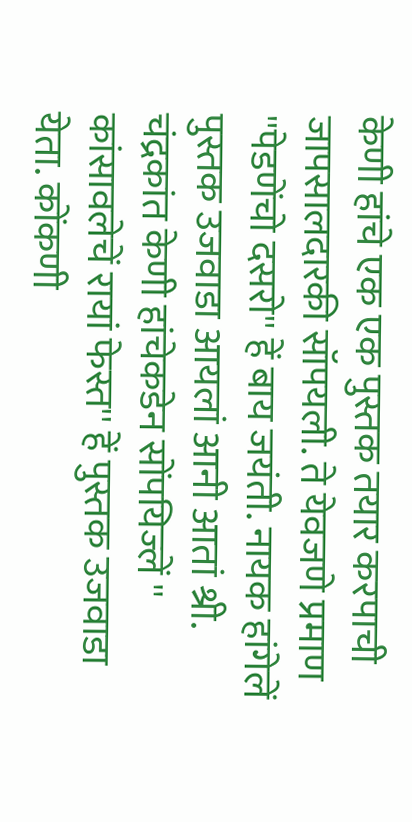केणी हांचे एक एक पुस्तक तयार करपाची जापसालदारकी सॉपयली. ते येवजणे प्रमाण ''पेडणेंचो दसरो'' हें बाय जयंती. नायक हांगेलें पुस्तक उजवाडा आयलां आनी आतां श्री. चंद्रकांत केणी हांचेकडेन सोंपयिज्लें '' कांसावलेचें रायां फेस्त'' हें पुस्तक उजवाडा येता. कोंकणी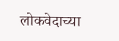लोकवेदाच्या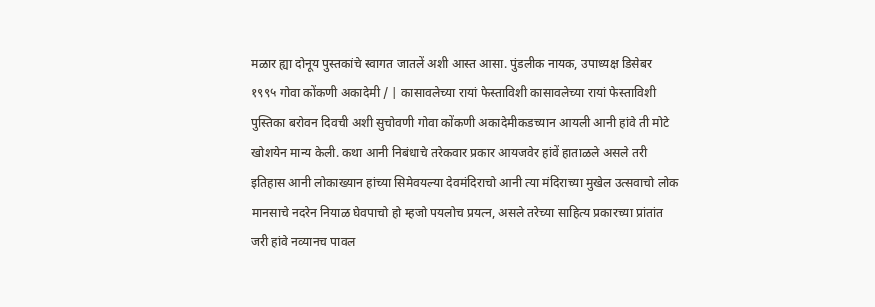मळार ह्या दोनूय पुस्तकांचे स्वागत जातलें अशी आस्त आसा. पुंडलीक नायक, उपाध्यक्ष डिसेबर १९९५ गोवा कोंकणी अकादेमी / | कासावलेच्या रायां फेस्ताविशी कासावलेच्या रायां फेस्ताविशी पुस्तिका बरोवन दिवची अशी सुचोवणी गोवा कोंकणी अकादेमीकडच्यान आयली आनी हांवे ती मोटे खोशयेन मान्य केली. कथा आनी निबंधाचे तरेकवार प्रकार आयजवेर हांवें हाताळले असले तरी इतिहास आनी लोकाख्यान हांच्या सिमेवयल्या देवमंदिराचो आनी त्या मंदिराच्या मुखेल उत्सवाचो लोक मानसाचे नदरेन नियाळ घेवपाचो हो म्हजो पयलोच प्रयत्न, असले तरेच्या साहित्य प्रकारच्या प्रांतांत जरी हांवे नव्यानच पावल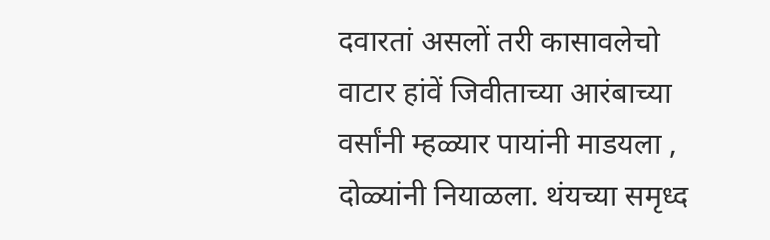दवारतां असलों तरी कासावलेचो वाटार हांवें जिवीताच्या आरंबाच्या वर्सांनी म्हळ्यार पायांनी माडयला , दोळ्यांनी नियाळला. थंयच्या समृध्द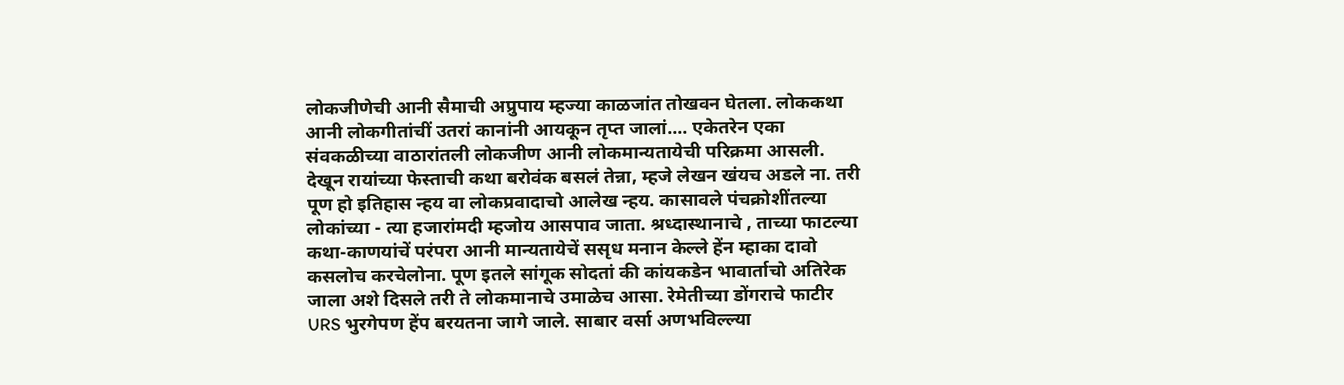लोकजीणेची आनी सैमाची अप्रुपाय म्हज्या काळजांत तोखवन घेतला. लोककथा आनी लोकगीतांचीं उतरां कानांनी आयकून तृप्त जालां.... एकेतरेन एका संवकळीच्या वाठारांतली लोकजीण आनी लोकमान्यतायेची परिक्रमा आसली. देखून रायांच्या फेस्ताची कथा बरोवंक बसलं तेन्ना, म्हजे लेखन खंयच अडले ना. तरी पूण हो इतिहास न्हय वा लोकप्रवादाचो आलेख न्हय. कासावले पंचक्रोशींतल्या लोकांच्या - त्या हजारांमदी म्हजोय आसपाव जाता. श्रध्दास्थानाचे , ताच्या फाटल्या कथा-काणयांचें परंपरा आनी मान्यतायेचें ससृध मनान केल्ले हेंन म्हाका दावो कसलोच करचेलोना. पूण इतले सांगूक सोदतां की कांयकडेन भावार्ताचो अतिरेक जाला अशे दिसले तरी ते लोकमानाचे उमाळेच आसा. रेमेतीच्या डोंगराचे फाटीर URS भुरगेपण हेंप बरयतना जागे जाले. साबार वर्सा अणभविल्ल्या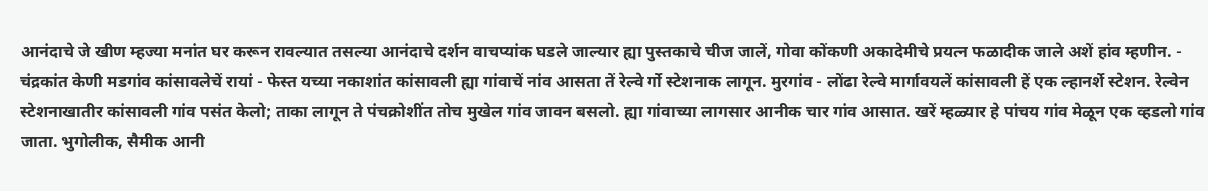आनंदाचे जे खीण म्हज्या मनांत घर करून रावल्यात तसल्या आनंदाचे दर्शन वाचप्यांक घडले जाल्यार ह्या पुस्तकाचे चीज जालें, गोवा कोंकणी अकादेमीचे प्रयत्न फळादीक जाले अशें हांव म्हणीन. - चंद्रकांत केणी मडगांव कांसावलेचें रायां - फेस्त यच्या नकाशांत कांसावली ह्या गांवाचें नांव आसता तें रेल्वे र्गो स्टेशनाक लागून. मुरगांव - लोंढा रेल्वे मार्गावयलें कांसावली हें एक ल्हानर्शे स्टेशन. रेल्वेन स्टेशनाखातीर कांसावली गांव पसंत केलो; ताका लागून ते पंचक्रोशींत तोच मुखेल गांव जावन बसलो. ह्या गांवाच्या लागसार आनीक चार गांव आसात. खरें म्हळ्यार हे पांचय गांव मेळून एक व्हडलो गांव जाता. भुगोलीक, सैमीक आनी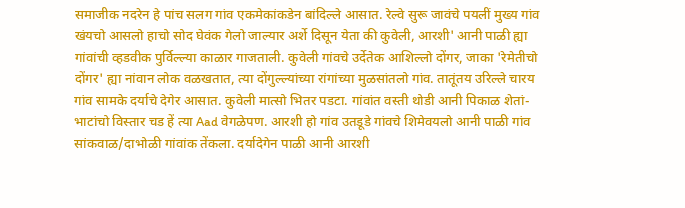समाजीक नदरेन हे पांच सलग गांव एकमेकांकडेन बांदिल्ले आसात. रेल्वे सुरू जावंचे पयलीं मुख्य गांव खंयचो आसलो हाचो सोद घेवंक गेलो जाल्यार अर्शे दिसून येता की कुवेली, आरशी' आनी पाळी ह्या गांवांची व्हडवीक पुर्विल्ल्या काळार गाजताली. कुवेली गांवचे उर्देतेक आशिल्लो दोंगर, जाका 'रेमेतीचो दोंगर' ह्या नांवान लोक वळखतात, त्या दोंगुल्ल्यांच्या रांगांच्या मुळसांतलो गांव. तातूंतय उरिल्ले चारय गांव सामके दर्याचे देगेर आसात. कुवेली मात्सो भितर पडटा. गांवांत वस्ती थोडी आनी पिकाळ शेतां-भाटांचो विस्तार चड हें त्या Aad वेगळेपण. आरशी हो गांव उतडूडे गांवचे शिमेवयलो आनी पाळी गांव सांकवाळ/दाभोळी गांवांक तेंकला. दर्यादेगेन पाळी आनी आरशी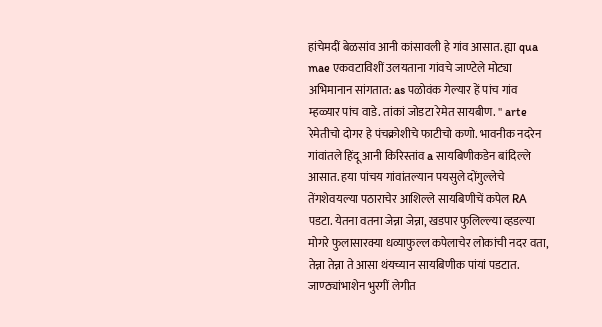हांचेमदीं बेळसांव आनी कांसावली हे गांव आसात. ह्या qua mae एकवटाविशीं उलयताना गांवचे जाण्टेले मोट्या अभिमानान सांगतात: as पळोवंक गेल्यार हें पांच गांव म्हळ्यार पांच वाडे. तांकां जोडटा रेमेत सायबीण. '' arte रेमेतीचो दोगर हे पंचक्रोशीचे फाटीचो कणो. भावनीक नदरेन गांवांतले हिंदू आनी किरिस्तांव a सायबिणीकडेन बांदिल्ले आसात. हया पांचय गांवांतल्यान पयसुले दोंगुल्लेचे तेंगशेवयल्या पठाराचेर आशिल्ले सायबिणीचें कपेल RA पडटा. येतना वतना जेन्ना जेन्ना, खडपार फुलिल्ल्या व्हडल्या मोगरे फुलासारक्या धव्याफुल्ल कपेलाचेर लोकांची नदर वता, तेन्ना तेन्ना ते आसा थंयच्यान सायबिणीक पांयां पडटात. जाण्ठ्यांभाशेन भुरगीं लेगीत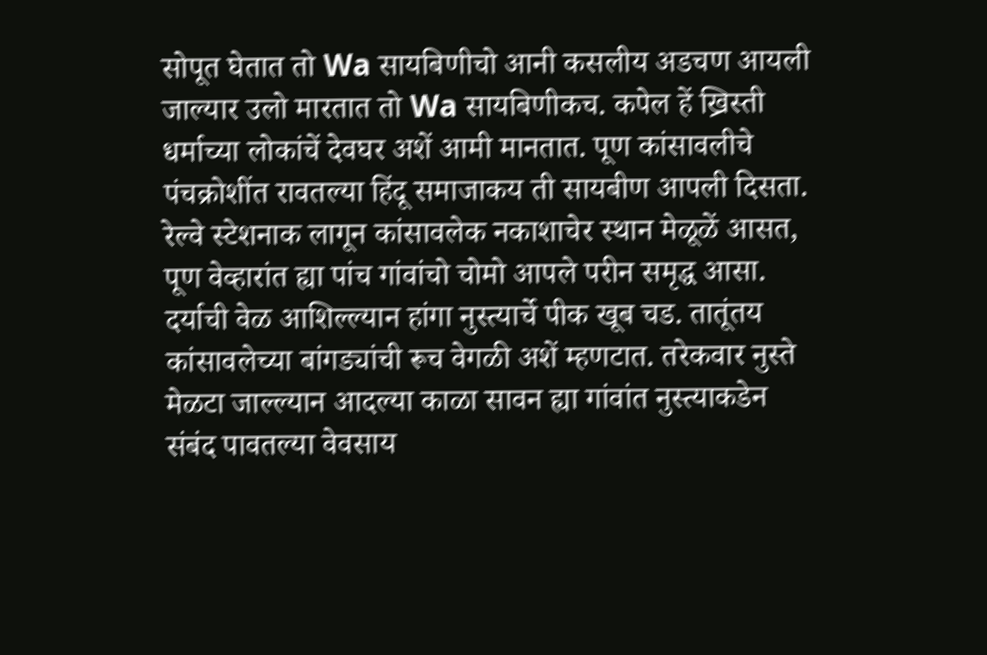सोपूत घेतात तो Wa सायबिणीचो आनी कसलीय अडचण आयली जाल्यार उलो मारतात तो Wa सायबिणीकच. कपेल हें ख्रिस्ती धर्माच्या लोकांचें देवघर अशें आमी मानतात. पूण कांसावलीचे पंचक्रोशींत रावतल्या हिंदू समाजाकय ती सायबीण आपली दिसता. रेल्वे स्टेशनाक लागून कांसावलेक नकाशाचेर स्थान मेळूळें आसत, पूण वेव्हारांत ह्या पांच गांवांचो चोमो आपले परीन समृद्ध आसा. दर्याची वेळ आशिल्ल्यान हांगा नुस्त्यार्चे पीक खूब चड. तातूंतय कांसावलेच्या बांगड्यांची रूच वेगळी अशें म्हणटात. तरेकवार नुस्ते मेळटा जाल्ल्यान आदल्या काळा सावन ह्या गांवांत नुस्त्याकडेन संबंद पावतल्या वेवसाय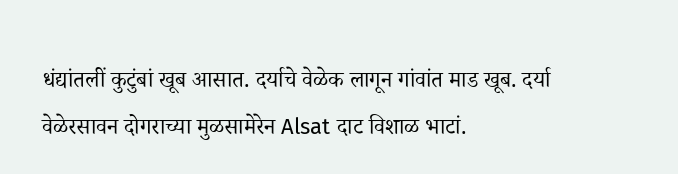धंद्यांतलीं कुटुंबां खूब आसात. दर्याचे वेळेक लागून गांवांत माड खूब. दर्या वेळेरसावन दोगराच्या मुळसामेरेन Alsat दाट विशाळ भाटां.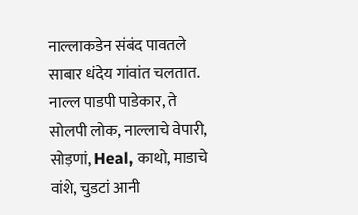नाल्लाकडेन संबंद पावतले साबार धंदेय गांवांत चलतात. नाल्ल पाडपी पाडेकार, ते सोलपी लोक, नाल्लाचे वेपारी, सोड़णां, Heal, काथो, माडाचे वांशे, चुडटां आनी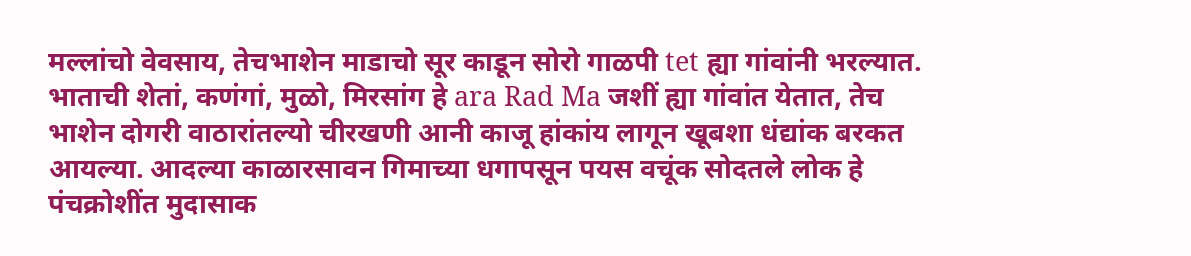मल्लांचो वेवसाय, तेचभाशेन माडाचो सूर काडून सोरो गाळपी tet ह्या गांवांनी भरल्यात. भाताची शेतां, कणंगां, मुळो, मिरसांग हे ara Rad Ma जशीं ह्या गांवांत येतात, तेच भाशेन दोगरी वाठारांतल्यो चीरखणी आनी काजू हांकांय लागून खूबशा धंद्यांक बरकत आयल्या. आदल्या काळारसावन गिमाच्या धगापसून पयस वचूंक सोदतले लोक हे पंचक्रोशींत मुदासाक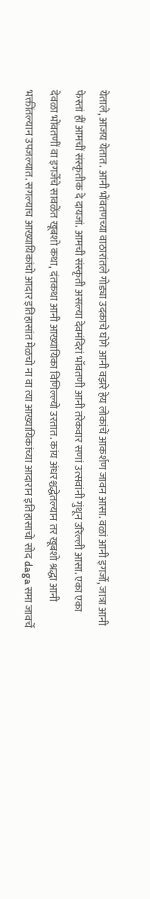येताले, आजय येतात. आनी भोंवतणच्या वाठारांतले गोड्या उदकाचे घोगे आनी वझरे हेय लोकांचें आकर्शण जावन आसा. वळां आनी इगर्जो, जात्रा आनी फेस्तां हीं आमचीं संस्कृतीक दे दायजां. आमची संस्कृती असल्या देवमंदिरां भॉवतणी आनी तरेकवार सणां उत्सवांनी गुंथून उरिल्ली आसा. एका एका देवळा भोंवतणीं वा इगर्जेचे सावळेंत खूबशो कथा, दंतकथा आनी आख्यायिका विणिल्ल्यो उरतात. कांय अंधरश्चद्धेतल्यान तर खूबशो श्रद्धा आनी भक्तींतल्यान उपजल्यात. सगल्याच आख्यायिकांचो आदार इतिहासांत मेळचो ना वा त्या आख्यायिकांच्या आदारान इतिहासाचो सोद daga समा जावर्चे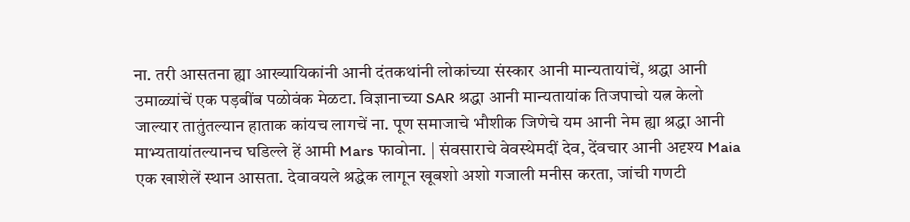ना. तरी आसतना ह्या आख्यायिकांनी आनी दंतकथांनी लोकांच्या संस्कार आनी मान्यतायांचें, श्रद्धा आनी उमाळ्यांचें एक पड़बींब पळोवंक मेळटा. विज्ञानाच्या SAR श्रद्धा आनी मान्यतायांक तिजपाचो यत्न केलो जाल्यार तातुंतल्यान हाताक कांयच लागचें ना. पूण समाजाचे भौशीक जिणेचे यम आनी नेम ह्या श्रद्धा आनी माभ्यतायांतल्यानच घडिल्ले हें आमी Mars फावोना. | संवसाराचे वेवस्थेमदीं देव, देंवचार आनी अदृश्य Maia एक खाशेलें स्थान आसता. देवावयले श्रद्धेक लागून खूबशो अशो गजाली मनीस करता, जांची गणटी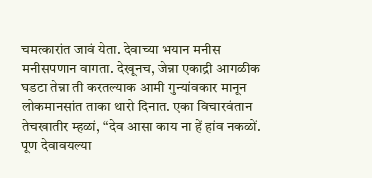चमत्कारांत जावं येता. देवाच्या भयान मनीस मनीसपणान वागता. देखूनच, जेन्ना एकाद्री आगळीक घडटा तेन्ना ती करतल्याक आमी गुन्यांवकार मानून लोकमानसांत ताका थारो दिनात. एका विचारवंतान तेचखातीर म्हळां, “देव आसा काय ना हें हांव नकळों. पूण देवावयल्या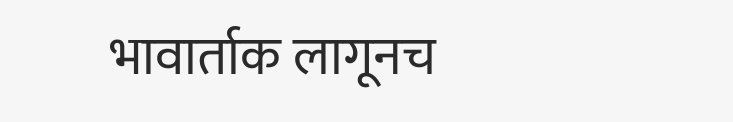भावार्ताक लागूनच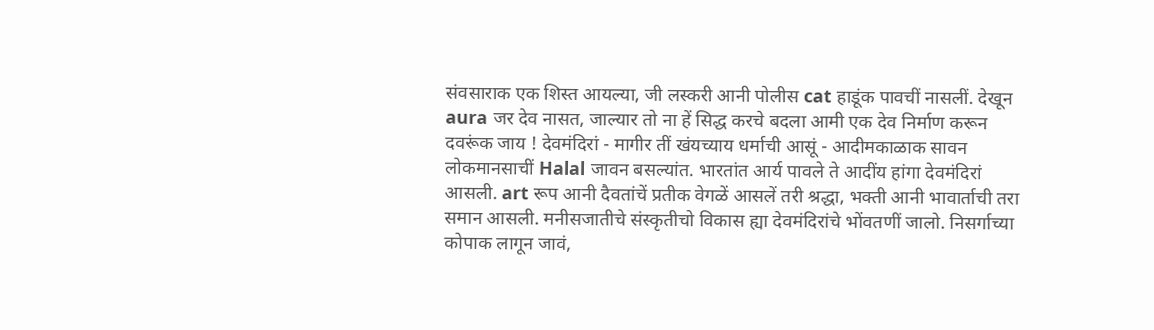संवसाराक एक शिस्त आयल्या, जी लस्करी आनी पोलीस cat हाडूंक पावचीं नासलीं. देखून aura जर देव नासत, जाल्यार तो ना हें सिद्ध करचे बदला आमी एक देव निर्माण करून दवरूंक जाय ! देवमंदिरां - मागीर तीं खंयच्याय धर्माची आसूं - आदीमकाळाक सावन लोकमानसाचीं Halal जावन बसल्यांत. भारतांत आर्य पावले ते आदींय हांगा देवमंदिरां आसली. art रूप आनी दैवतांचें प्रतीक वेगळें आसलें तरी श्रद्धा, भक्ती आनी भावार्ताची तरा समान आसली. मनीसजातीचे संस्कृतीचो विकास ह्या देवमंदिरांचे भोंवतणीं जालो. निसर्गाच्या कोपाक लागून जावं,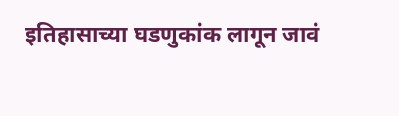इतिहासाच्या घडणुकांक लागून जावं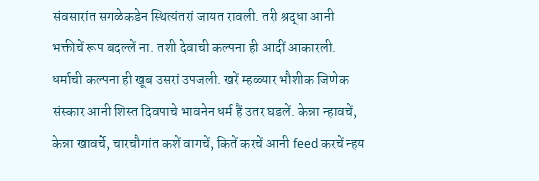संवसारांत सगळेकडेन स्थित्यंतरां जायत रावली. तरी श्रद्धा आनी भक्तीचें रूप बदल्लें ना. तशी देवाची कल्पना ही आदीं आकारली. धर्माची कल्पना ही खूब उसरां उपजली. खरें म्हळ्यार भौशीक जिणेक संस्कार आनी शिस्त दिवपाचे भावनेन धर्म हैं उतर घडलें. केन्ना न्हावचें, केन्ना खावर्चे, चारचौगांत कशें वागचें, कितें करचें आनी feed करचें न्हय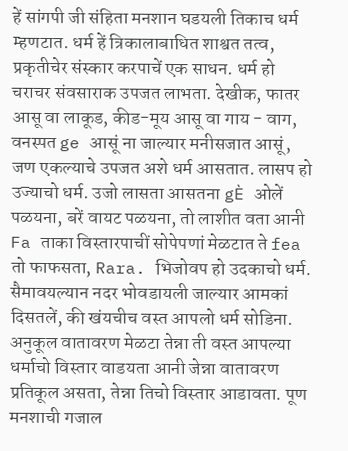हें सांगपी जी संहिता मनशान घडयली तिकाच धर्म म्हणटात. धर्म हें त्रिकालाबाधित शाश्वत तत्व, प्रकृतीचेर संस्कार करपाचें एक साधन. धर्म हो चराचर संवसाराक उपजत लाभता. देखीक, फातर आसू वा लाकूड, कीड-मूय आसू वा गाय - वाग, वनस्पत ge आसूं ना जाल्यार मनीसजात आसूं, जण एकल्याचे उपजत अशे धर्म आसतात. लासप हो उज्याचो धर्म. उजो लासता आसतना gÈ ओलें पळयना, बरें वायट पळयना, तो लाशीत वता आनी Fa ताका विस्तारपाचीं सोपेपणां मेळटात ते fea तो फाफसता, Rara. भिजोवप हो उदकाचो धर्म. सैमावयल्यान नदर भोवडायली जाल्यार आमकां दिसतलें, की खंयचीच वस्त आपलो धर्म सोडिना. अनुकूल वातावरण मेळटा तेन्ना ती वस्त आपल्या धर्माचो विस्तार वाडयता आनी जेन्ना वातावरण प्रतिकूल असता, तेन्ना तिचो विस्तार आडावता. पूण मनशाची गजाल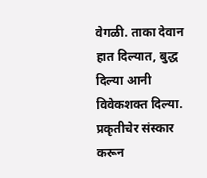वेगळी. ताका देवान हात दिल्यात, बुद्ध दिल्या आनी विवेकशक्त दिल्या. प्रकृतीचेर संस्कार करून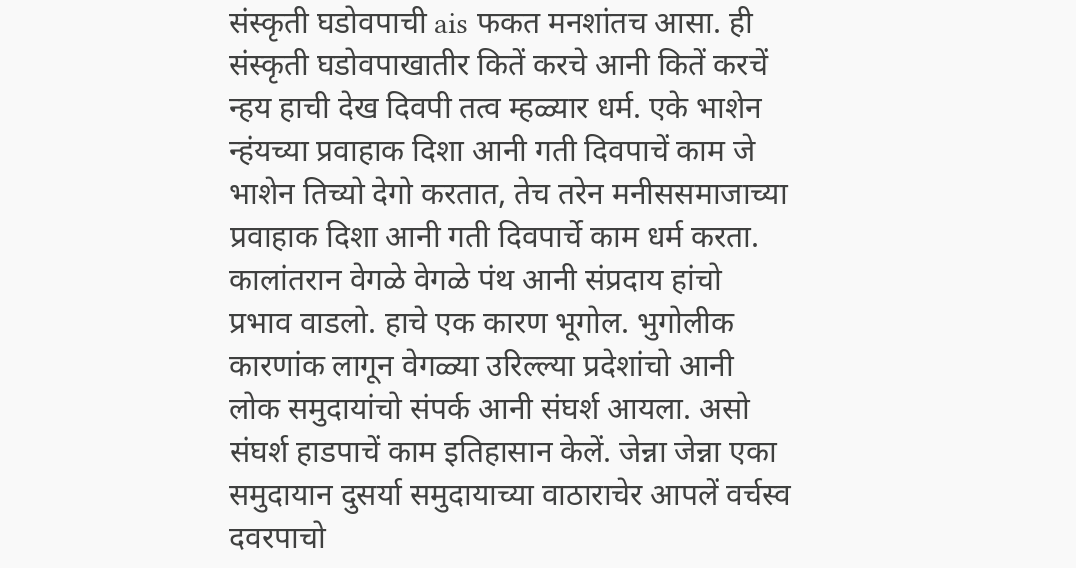संस्कृती घडोवपाची ais फकत मनशांतच आसा. ही संस्कृती घडोवपाखातीर कितें करचे आनी कितें करचें न्हय हाची देख दिवपी तत्व म्हळ्यार धर्म. एके भाशेन न्हंयच्या प्रवाहाक दिशा आनी गती दिवपाचें काम जे भाशेन तिच्यो देगो करतात, तेच तरेन मनीससमाजाच्या प्रवाहाक दिशा आनी गती दिवपार्चे काम धर्म करता. कालांतरान वेगळे वेगळे पंथ आनी संप्रदाय हांचो प्रभाव वाडलो. हाचे एक कारण भूगोल. भुगोलीक कारणांक लागून वेगळ्या उरिल्ल्या प्रदेशांचो आनी लोक समुदायांचो संपर्क आनी संघर्श आयला. असो संघर्श हाडपाचें काम इतिहासान केलें. जेन्ना जेन्ना एका समुदायान दुसर्या समुदायाच्या वाठाराचेर आपलें वर्चस्व दवरपाचो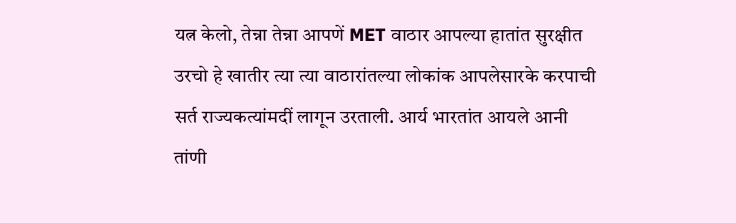यत्न केलो, तेन्ना तेन्ना आपणें MET वाठार आपल्या हातांत सुरक्षीत उरचो हे खातीर त्या त्या वाठारांतल्या लोकांक आपलेसारके करपाची सर्त राज्यकत्यांमदीं लागून उरताली. आर्य भारतांत आयले आनी तांणी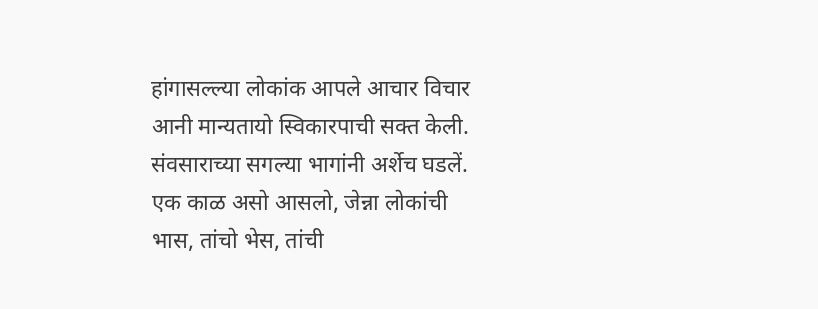हांगासल्ल्या लोकांक आपले आचार विचार आनी मान्यतायो स्विकारपाची सक्त केली. संवसाराच्या सगल्या भागांनी अर्शेच घडलें. एक काळ असो आसलो, जेन्ना लोकांची भास, तांचो भेस, तांची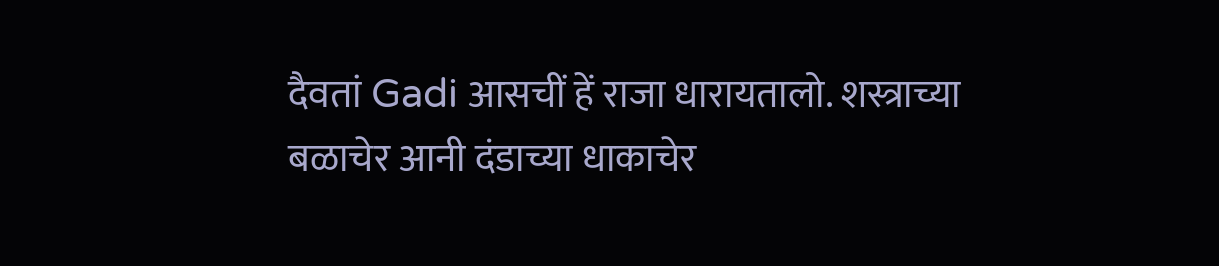दैवतां Gadi आसचीं हें राजा धारायतालो. शस्त्राच्या बळाचेर आनी दंडाच्या धाकाचेर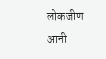लोकजीण आनी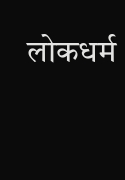लोकधर्म